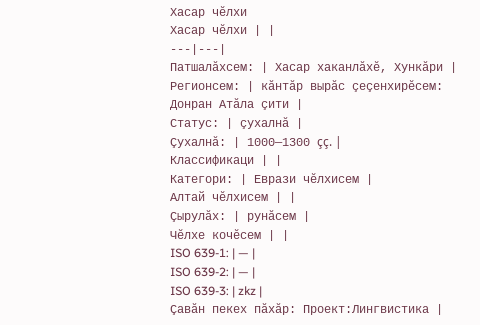Хасар чĕлхи
Хасар чĕлхи | |
---|---|
Патшалăхсем: | Хасар хаканлăхĕ, Хункăри |
Регионсем: | кăнтăр вырăс çеçенхирĕсем: Донран Атăла çити |
Статус: | çухалнă |
Çухалнă: | 1000—1300 çç. |
Классификаци | |
Категори: | Еврази чĕлхисем |
Алтай чĕлхисем | |
Çырулăх: | рунăсем |
Чĕлхе кочĕсем | |
ISO 639-1: | — |
ISO 639-2: | — |
ISO 639-3: | zkz |
Çавăн пекех пăхăр: Проект:Лингвистика |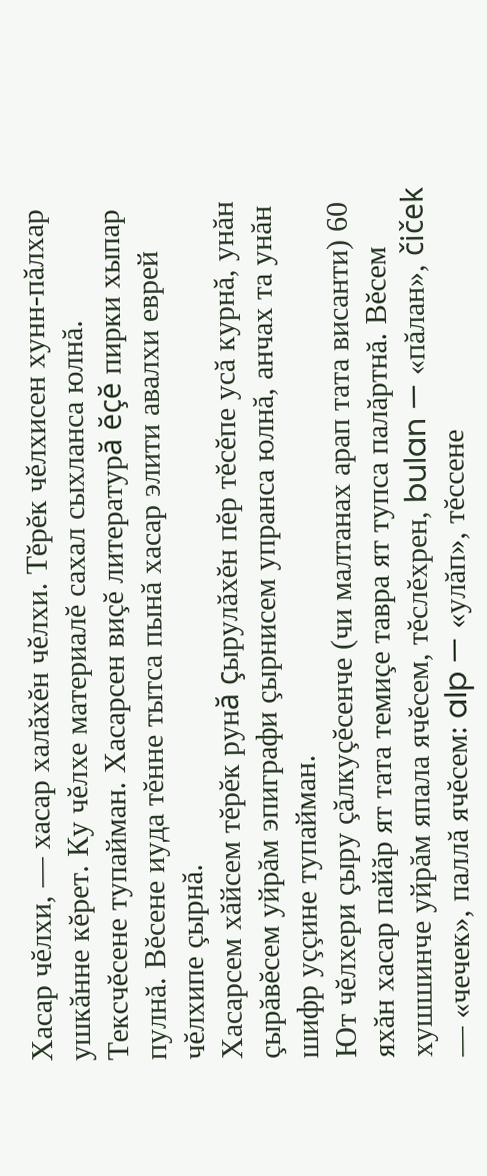Хасар чĕлхи, — хасар халăхĕн чĕлхи. Тĕрĕк чĕлхисен хунн-пăлхар ушкăнне кĕрет. Ку чĕлхе материалĕ сахал сыхланса юлнă.
Тексчĕсене тупайман. Хасарсен виçĕ литературă ĕçĕ пирки хыпар пулнă. Вĕсене иуда тĕнне тытса пынă хасар элити авалхи еврей чĕлхипе çырнă.
Хасарсем хăйсем тĕрĕк рунă çырулăхĕн пĕр тĕсĕпе усă курнă, унăн çырăвĕсем уйрăм эпиграфи çырнисем упранса юлнă, анчах та унăн шифр уççине тупайман.
Ют чĕлхери çыру çăлкуçĕсенче (чи малтанах арап тата висанти) 60 яхăн хасар пайăр ят тата темиçе тавра ят тупса палăртнă. Вĕсем хушшинче уйрăм япала ячĕсем, тĕслĕхрен, bulan — «пăлан», čiček — «чечек», паллă ячĕсем: alp — «улăп», тĕссене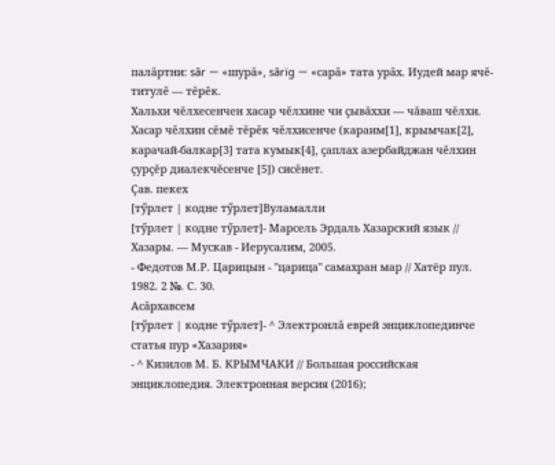палăртни: sār — «шурă», sārïg — «сарă» тата урăх. Иудей мар ячĕ-титулĕ — тĕрĕк.
Хальхи чĕлхесенчен хасар чĕлхине чи çывăххи — чăваш чĕлхи.
Хасар чĕлхин сĕмĕ тĕрĕк чĕлхисенче (караим[1], крымчак[2], карачай-балкар[3] тата кумык[4], çаплах азербайджан чĕлхин çурçĕр диалекчĕсенче [5]) сисĕнет.
Çав. пекех
[тӳрлет | кодне тӳрлет]Вуламалли
[тӳрлет | кодне тӳрлет]- Марсель Эрдаль Хазарский язык // Хазары. — Мускав - Иерусалим, 2005.
- Федотов М.Р. Царицын - "царица" самахран мар // Хатёр пул. 1982. 2 №. С. 30.
Асăрхавсем
[тӳрлет | кодне тӳрлет]- ^ Электронлă еврей энциклопединче статья пур «Хазария»
- ^ Кизилов М. Б. КРЫМЧАКИ // Большая российская энциклопедия. Электронная версия (2016);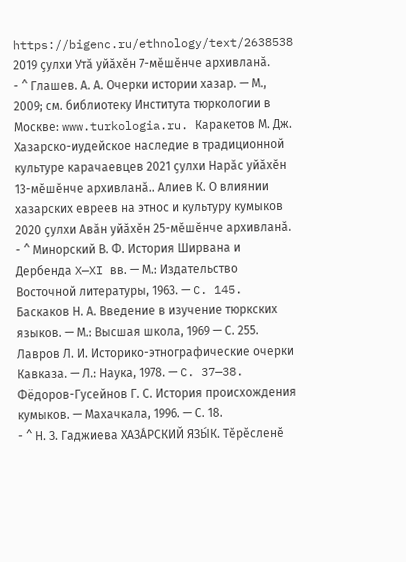https://bigenc.ru/ethnology/text/2638538 2019 ҫулхи Утӑ уйӑхӗн 7-мӗшӗнче архивланӑ.
- ^ Глашев. А. А. Очерки истории хазар. — М., 2009; см. библиотеку Института тюркологии в Москве: www.turkologia.ru. Каракетов М. Дж. Хазарско-иудейское наследие в традиционной культуре карачаевцев 2021 ҫулхи Нарӑс уйӑхӗн 13-мӗшӗнче архивланӑ.. Алиев К. О влиянии хазарских евреев на этнос и культуру кумыков 2020 ҫулхи Авӑн уйӑхӗн 25-мӗшӗнче архивланӑ.
- ^ Минорский В. Ф. История Ширвана и Дербенда X—XI вв. — М.: Издательство Восточной литературы, 1963. — C. 145. Баскаков Н. А. Введение в изучение тюркских языков. — М.: Высшая школа, 1969 — С. 255. Лавров Л. И. Историко-этнографические очерки Кавказа. — Л.: Наука, 1978. — C. 37—38. Фёдоров-Гусейнов Г. С. История происхождения кумыков. — Махачкала, 1996. — С. 18.
- ^ Н. З. Гаджиева ХАЗА́РСКИЙ ЯЗЫ́К. Тĕрĕсленĕ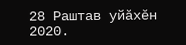28 Раштав уйӑхӗн 2020.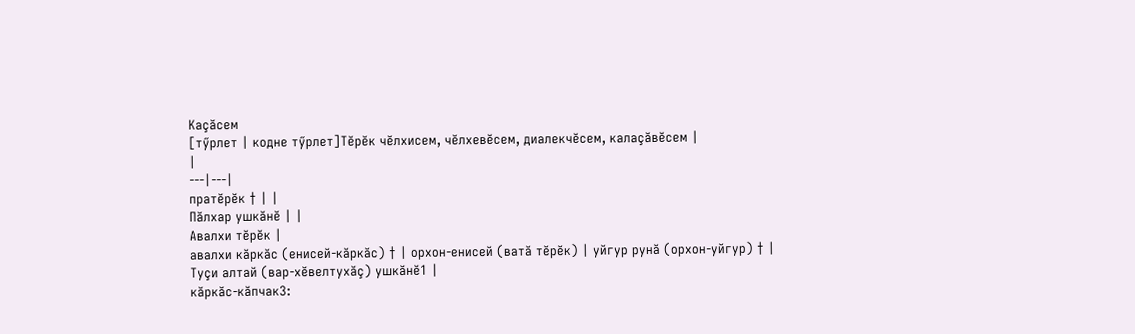Каçăсем
[тӳрлет | кодне тӳрлет]Тĕрĕк чĕлхисем, чĕлхевĕсем, диалекчĕсем, калаçăвĕсем |
|
---|---|
пратĕрĕк † | |
Пăлхар ушкăнĕ | |
Авалхи тĕрĕк |
авалхи кăркăс (енисей-кăркăс) † | орхон-енисей (ватă тĕрĕк) | уйгур рунă (орхон-уйгур) † |
Туçи алтай (вар-хĕвелтухăç) ушкăнĕ1 |
кăркăс-кăпчак3: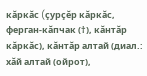кăркăс (çурçĕр кăркăс, ферган-кăпчак (†), кăнтăр кăркăс), кăнтăр алтай (диал.: хăй алтай (ойрот),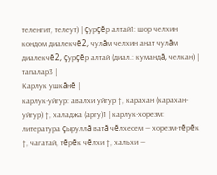теленгит, телеут) | çурçĕр алтай1: шор челхин кондом диалекчĕ2, чулăм челхин анат чулăм диалекчĕ2, çурçĕр алтай (диал.: кумандă, челкан) | тапалар3 |
Карлук ушкăнĕ |
карлук-уйгур: авалхи уйгур †, карахан (карахан-уйгур) †, халаджа (аргу)1 | карлук-хорезм: литература çыруллă ватă чĕлхесем — хорезм-тĕрĕк †, чагатай, тĕрĕк чĕлхи †, хальхи —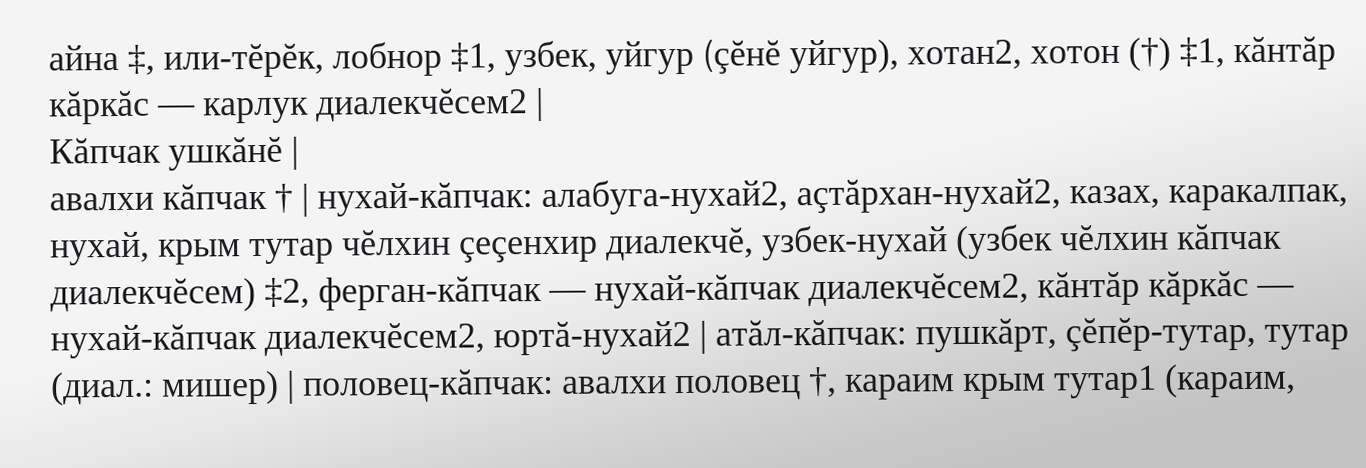айна ‡, или-тĕрĕк, лобнор ‡1, узбек, уйгур (çĕнĕ уйгур), хотан2, хотон (†) ‡1, кăнтăр кăркăс — карлук диалекчĕсем2 |
Кăпчак ушкăнĕ |
авалхи кăпчак † | нухай-кăпчак: алабуга-нухай2, аçтăрхан-нухай2, казах, каракалпак, нухай, крым тутар чĕлхин çеçенхир диалекчĕ, узбек-нухай (узбек чĕлхин кăпчак диалекчĕсем) ‡2, ферган-кăпчак — нухай-кăпчак диалекчĕсем2, кăнтăр кăркăс — нухай-кăпчак диалекчĕсем2, юртă-нухай2 | атăл-кăпчак: пушкăрт, çĕпĕр-тутар, тутар (диал.: мишер) | половец-кăпчак: авалхи половец †, караим крым тутар1 (караим,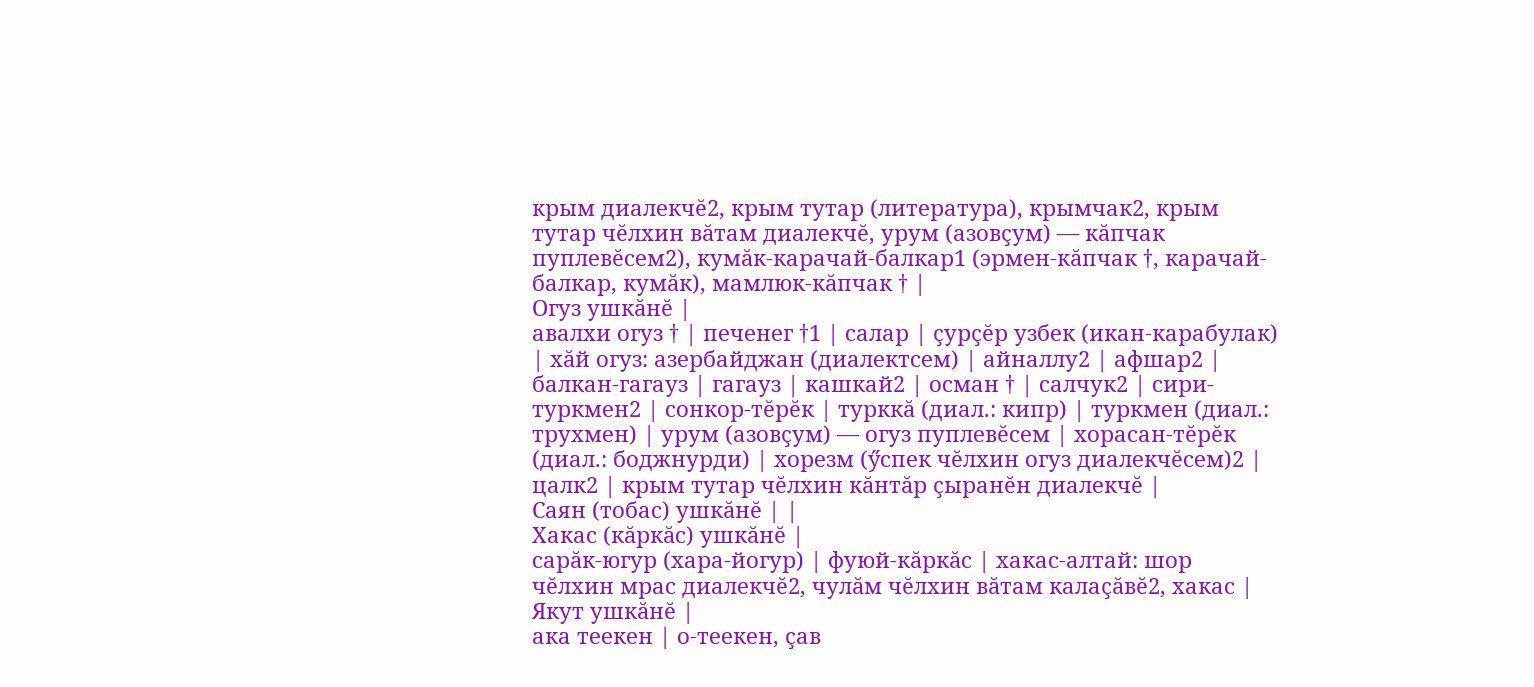крым диалекчĕ2, крым тутар (литература), крымчак2, крым тутар чĕлхин вăтам диалекчĕ, урум (азовçум) — кăпчак пуплевĕсем2), кумăк-карачай-балкар1 (эрмен-кăпчак †, карачай-балкар, кумăк), мамлюк-кăпчак † |
Огуз ушкăнĕ |
авалхи огуз † | печенег †1 | салар | çурçĕр узбек (икан-карабулак) | хăй огуз: азербайджан (диалектсем) | айналлу2 | афшар2 | балкан-гагауз | гагауз | кашкай2 | осман † | салчук2 | сири-туркмен2 | сонкор-тĕрĕк | турккă (диал.: кипр) | туркмен (диал.: трухмен) | урум (азовçум) — огуз пуплевĕсем | хорасан-тĕрĕк (диал.: боджнурди) | хорезм (ӳспек чĕлхин огуз диалекчĕсем)2 | цалк2 | крым тутар чĕлхин кăнтăр çыранĕн диалекчĕ |
Саян (тобас) ушкăнĕ | |
Хакас (кăркăс) ушкăнĕ |
сарăк-югур (хара-йогур) | фуюй-кăркăс | хакас-алтай: шор чĕлхин мрас диалекчĕ2, чулăм чĕлхин вăтам калаçăвĕ2, хакас |
Якут ушкăнĕ |
ака теекен | о-теекен, çав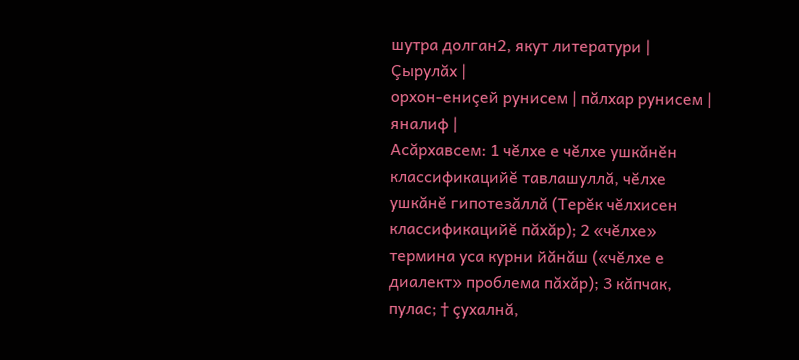шутра долган2, якут литератури |
Çырулăх |
орхон-ениçей рунисем | пăлхар рунисем | яналиф |
Асăрхавсем: 1 чĕлхе е чĕлхе ушкăнĕн классификацийĕ тавлашуллă, чĕлхе ушкăнĕ гипотезăллă (Терĕк чĕлхисен классификацийĕ пăхăр); 2 «чĕлхе» термина уса курни йăнăш («чĕлхе е диалект» проблема пăхăр); 3 кăпчак, пулас; † çухалнă,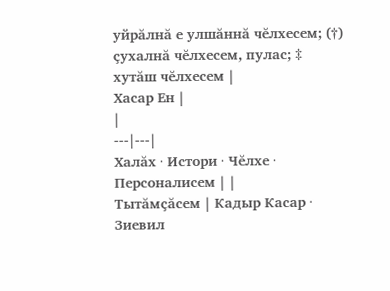уйрăлнă е улшăннă чĕлхесем; (†) çухалнă чĕлхесем, пулас; ‡ хутăш чĕлхесем |
Хасар Ен |
|
---|---|
Халăх · Истори · Чĕлхе · Персоналисем | |
Тытăмçăсем | Кадыр Касар · Зиевил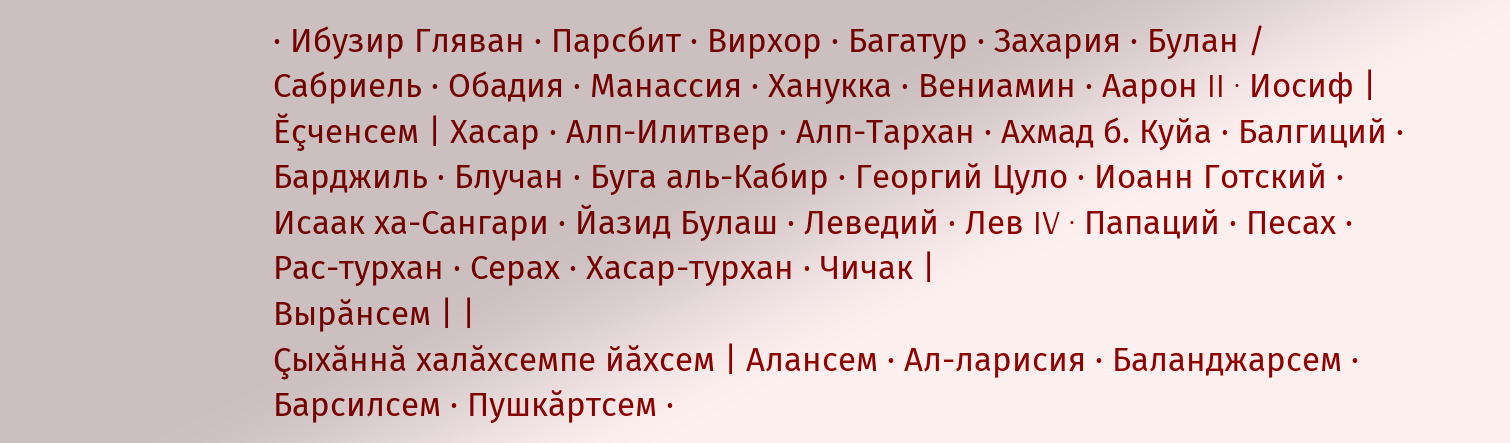· Ибузир Гляван · Парсбит · Вирхор · Багатур · Захария · Булан / Сабриель · Обадия · Манассия · Ханукка · Вениамин · Аарон II · Иосиф |
Ĕçченсем | Хаcар · Алп-Илитвер · Алп-Тархан · Ахмад б. Куйа · Балгиций · Барджиль · Блучан · Буга аль-Кабир · Георгий Цуло · Иоанн Готский · Исаак ха-Сангари · Йазид Булаш · Леведий · Лев IV · Папаций · Песах · Рас-турхан · Серах · Хасар-турхан · Чичак |
Вырăнсем | |
Çыхăннă халăхсемпе йăхсем | Алансем · Ал-ларисия · Баланджарсем · Барсилсем · Пушкăртсем ·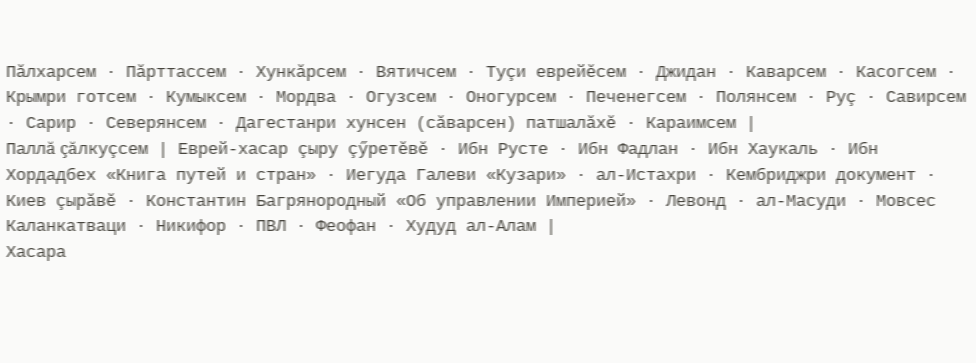Пăлхарсем · Пăрттассем · Хункăрсем · Вятичсем · Туçи еврейĕсем · Джидан · Каварсем · Касогсем · Крымри готсем · Кумыксем · Мордва · Огузсем · Оногурсем · Печенегсем · Полянсем · Руç · Савирсем · Сарир · Северянсем · Дагестанри хунсен (сăварсен) патшалăхĕ · Караимсем |
Паллă çăлкуçсем | Еврей-хасар çыру çӳретĕвĕ · Ибн Русте · Ибн Фадлан · Ибн Хаукаль · Ибн Хордадбех «Книга путей и стран» · Иегуда Галеви «Кузари» · ал-Истахри · Кембриджри документ · Киев çырăвĕ · Константин Багрянородный «Об управлении Империей» · Левонд · ал-Масуди · Мовсес Каланкатваци · Никифор · ПВЛ · Феофан · Худуд ал-Алам |
Хасара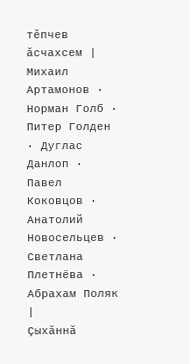тĕпчев ăсчахсем | Михаил Артамонов · Норман Голб · Питер Голден · Дуглас Данлоп · Павел Коковцов · Анатолий Новосельцев · Светлана Плетнёва · Абрахам Поляк |
Çыхăннă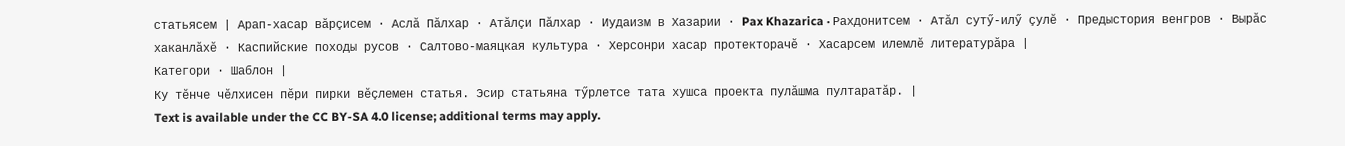статьясем | Арап-хасар вăрçисем · Аслă Пăлхар · Атăлçи Пăлхар · Иудаизм в Хазарии · Pax Khazarica · Рахдонитсем · Атăл сутӳ-илӳ çулĕ · Предыстория венгров · Вырăс хаканлăхĕ · Каспийские походы русов · Салтово-маяцкая культура · Херсонри хасар протекторачĕ · Хасарсем илемлĕ литературăра |
Категори · Шаблон |
Ку тĕнче чĕлхисен пĕри пирки вĕçлемен статья. Эсир статьяна тӳрлетсе тата хушса проекта пулăшма пултаратăр. |
Text is available under the CC BY-SA 4.0 license; additional terms may apply.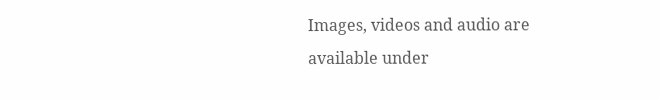Images, videos and audio are available under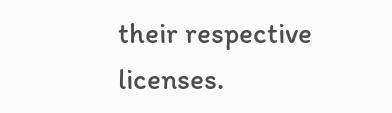their respective licenses.